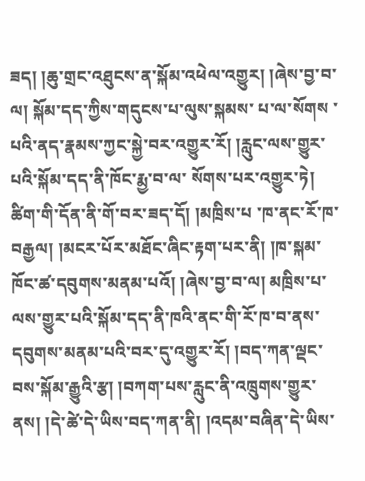ཟད། །ཆུ་གྲང་འཐུངས་ན་སྐོམ་འཕེལ་འགྱུར། །ཞེས་བྱ་བ་ལ། སྐོམ་དད་ཀྱིས་གདུངས་པ་ལུས་སྐམས་ པ་ལ་སོགས ་པའི་ནད་རྣམས་ཀྱང་སྐྱེ་བར་འགྱུར་རོ། །རླུང་ལས་གྱུར་པའི་སྐོམ་དད་ནི་ཁོང་རྨྱ་བ་ལ་ སོགས་པར་འགྱུར་ཏེ། ཚིག་གི་དོན་ནི་གོ་བར་ཟད་དོ། །མཁྲིས་པ ་ཁ་ནང་རོ་ཁ་བརྒྱལ། །མངར་པོར་མཐོང་ཞིང་རྟག་པར་ནི། །ཁ་སྐམ་ཁོང་ཚ་དབུགས་མནམ་པའོ། །ཞེས་བྱ་བ་ལ། མཁྲིས་པ་ལས་གྱུར་པའི་སྐོམ་དད་ནི་ཁའི་ནང་གི་རོ་ཁ་བ་ནས་དབུགས་མནམ་པའི་བར་དུ་འགྱུར་རོ། །བད་ཀན་ལྡང་བས་སྐོམ་རྒྱུའི་རྩ། །བཀག་པས་རླུང་ནི་འཁྲུགས་གྱུར་ནས། །དེ་ཚེ་དེ་ཡིས་བད་ཀན་ནི། །འདམ་བཞིན་དེ་ཡིས་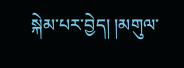སྐེམ་པར་བྱེད། །མགུལ་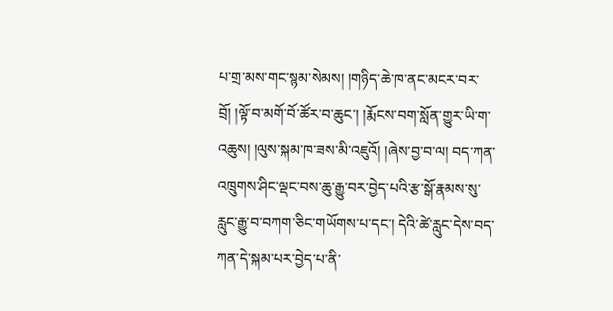པ་གྲ་མས་གང་སྙམ་སེམས། །གཉིད་ཆེ་ཁ་ནང་མངར་བར་བྲོ། །ལྟོ་བ་མགོ་བོ་ཚོར་བ་ཆུང་། །རྨོངས་བག་སློན་གྱུར་ཡི་ག་འཆུས། །ལུས་སྐམ་ཁ་ཟས་མི་འཇུའོ། །ཞེས་བྱ་བ་ལ། བད་ཀན་འཁྲུགས་ཤིང་ལྡང་བས་ཆུ་རྒྱུ་བར་བྱེད་པའི་རྩ་སྒོ་རྣམས་སུ་རླུང་རྒྱུ་བ་བཀག་ཅིང་གཡོགས་པ་དང་། དེའི་ཚེ་རླུང་དེས་བད་ཀན་དེ་སྐམ་པར་བྱེད་པ་ནི་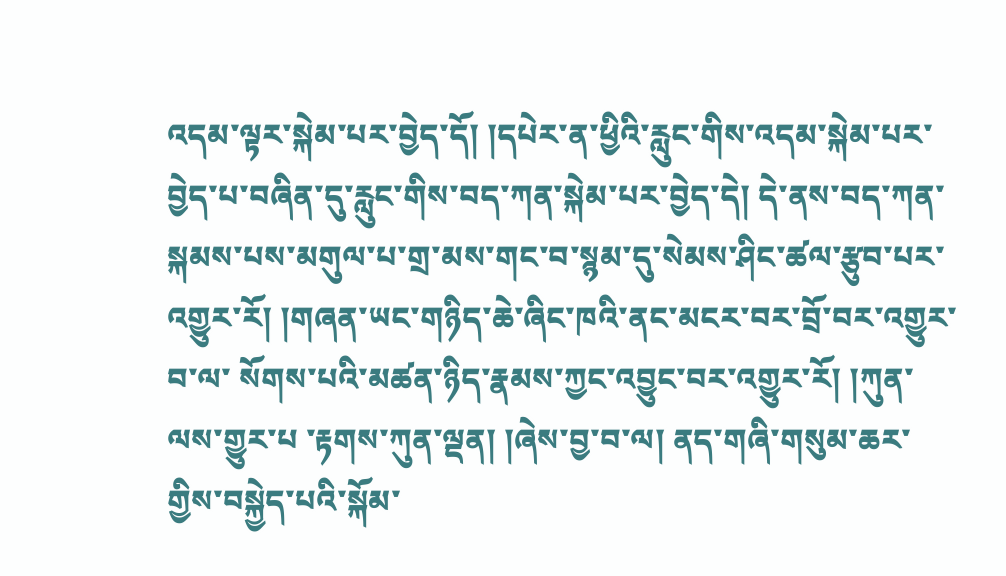འདམ་ལྟར་སྐེམ་པར་བྱེད་དོ། །དཔེར་ན་ཕྱིའི་རླུང་གིས་འདམ་སྐེམ་པར་བྱེད་པ་བཞིན་དུ་རླུང་གིས་བད་ཀན་སྐེམ་པར་བྱེད་དེ། དེ་ནས་བད་ཀན་སྐམས་པས་མགུལ་པ་གྲ་མས་གང་བ་སྙམ་དུ་སེམས་ཤིང་ཚལ་རྩུབ་པར་འགྱུར་རོ། །གཞན་ཡང་གཉིད་ཆེ་ཞིང་ཁའི་ནང་མངར་བར་བྲོ་བར་འགྱུར་བ་ལ་ སོགས་པའི་མཚན་ཉིད་རྣམས་ཀྱང་འབྱུང་བར་འགྱུར་རོ། །ཀུན་ལས་གྱུར་པ ་རྟགས་ཀུན་ལྡན། །ཞེས་བྱ་བ་ལ། ནད་གཞི་གསུམ་ཆར་གྱིས་བསྐྱེད་པའི་སྐོམ་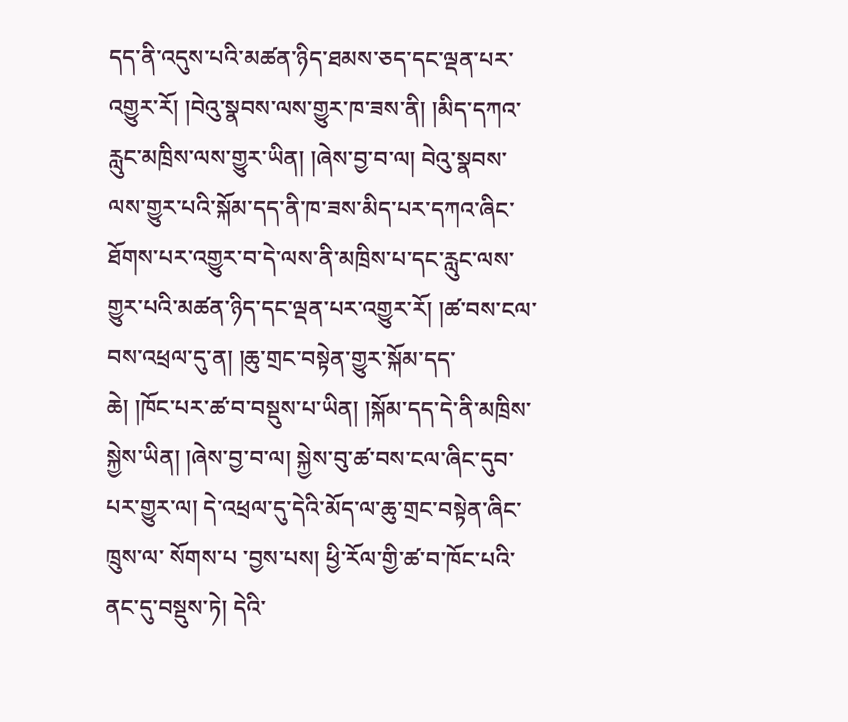དད་ནི་འདུས་པའི་མཚན་ཉིད་ཐམས་ཅད་དང་ལྡན་པར་འགྱུར་རོ། །བེའུ་སྣབས་ལས་གྱུར་ཁ་ཟས་ནི། །མིད་དཀའ་རླུང་མཁྲིས་ལས་གྱུར་ཡིན། །ཞེས་བྱ་བ་ལ། བེའུ་སྣབས་ལས་གྱུར་པའི་སྐོམ་དད་ནི་ཁ་ཟས་མིད་པར་དཀའ་ཞིང་ཐོགས་པར་འགྱུར་བ་དེ་ལས་ནི་མཁྲིས་པ་དང་རླུང་ལས་གྱུར་པའི་མཚན་ཉིད་དང་ལྡན་པར་འགྱུར་རོ། །ཚ་བས་ངལ་བས་འཕྲལ་དུ་ན། །ཆུ་གྲང་བསྟེན་གྱུར་སྐོམ་དད་
ཆེ། །ཁོང་པར་ཚ་བ་བསྡུས་པ་ཡིན། །སྐོམ་དད་དེ་ནི་མཁྲིས་སྐྱེས་ཡིན། །ཞེས་བྱ་བ་ལ། སྐྱེས་བུ་ཚ་བས་ངལ་ཞིང་དུབ་པར་གྱུར་ལ། དེ་འཕྲལ་དུ་དེའི་མོད་ལ་ཆུ་གྲང་བསྟེན་ཞིང་ཁྲུས་ལ་ སོགས་པ ་བྱས་པས། ཕྱི་རོལ་གྱི་ཚ་བ་ཁོང་པའི་ནང་དུ་བསྡུས་ཏེ། དེའི་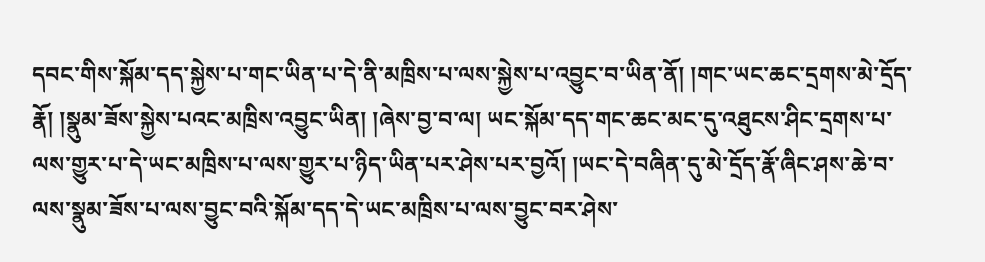དབང་གིས་སྐོམ་དད་སྐྱེས་པ་གང་ཡིན་པ་དེ་ནི་མཁྲིས་པ་ལས་སྐྱེས་པ་འབྱུང་བ་ཡིན་ནོ། །གང་ཡང་ཆང་དྲགས་མེ་དྲོད་རྣོ། །སྣུམ་ཟོས་སྐྱེས་པའང་མཁྲིས་འབྱུང་ཡིན། །ཞེས་བྱ་བ་ལ། ཡང་སྐོམ་དད་གང་ཆང་མང་དུ་འཐུངས་ཤིང་དྲགས་པ་ལས་གྱུར་པ་དེ་ཡང་མཁྲིས་པ་ལས་གྱུར་པ་ཉིད་ཡིན་པར་ཤེས་པར་བྱའོ། །ཡང་དེ་བཞིན་དུ་མེ་དྲོད་རྣོ་ཞིང་ཤས་ཆེ་བ་ལས་སྣུམ་ཟོས་པ་ལས་བྱུང་བའི་སྐོམ་དད་དེ་ཡང་མཁྲིས་པ་ལས་བྱུང་བར་ཤེས་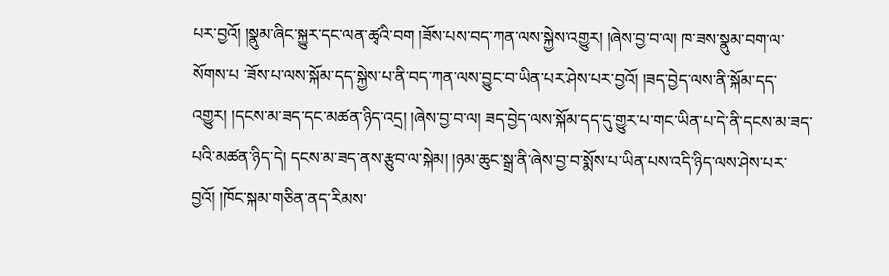པར་བྱའོ། །སྣུམ་ཞིང་སྐྱུར་དང་ལན་ཚྭའི་བག །ཟོས་པས་བད་ཀན་ལས་སྐྱེས་འགྱུར། །ཞེས་བྱ་བ་ལ། ཁ་ཟས་སྣུམ་བག་ལ་ སོགས་པ ་ཟོས་པ་ལས་སྐོམ་དད་སྐྱེས་པ་ནི་བད་ཀན་ལས་བྱུང་བ་ཡིན་པར་ཤེས་པར་བྱའོ། །ཟད་བྱེད་ལས་ནི་སྐོམ་དད་འགྱུར། །དངས་མ་ཟད་དང་མཚན་ཉིད་འདྲ། །ཞེས་བྱ་བ་ལ། ཟད་བྱེད་ལས་སྐོམ་དད་དུ་གྱུར་པ་གང་ཡིན་པ་དེ་ནི་དངས་མ་ཟད་པའི་མཚན་ཉིད་དེ། དངས་མ་ཟད་ནས་རྩུབ་ལ་སྐེམ། །ཉམ་ཆུང་སྒྲ་ནི་ཞེས་བྱ་བ་སྨོས་པ་ཡིན་པས་འདི་ཉིད་ལས་ཤེས་པར་བྱའོ། །ཁོང་སྐམ་གཅིན་ནད་རིམས་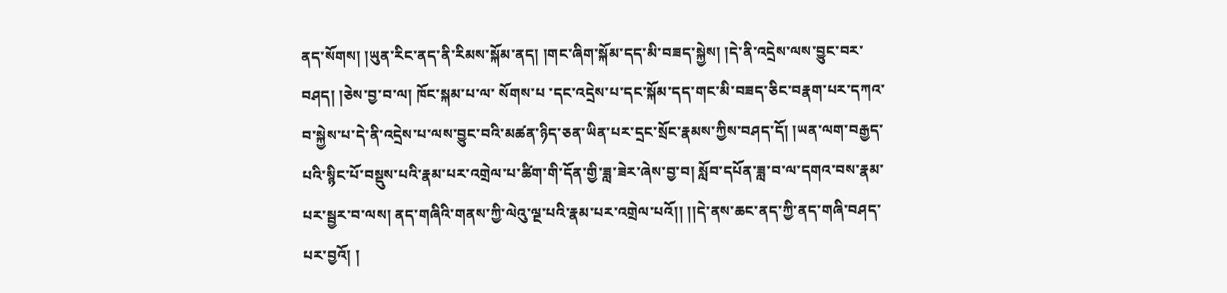ནད་སོགས། །ཡུན་རིང་ནད་ནི་རིམས་སྐོམ་ནད། །གང་ཞིག་སྐོམ་དད་མི་བཟད་སྐྱེས། །དེ་ནི་འདྲེས་ལས་བྱུང་བར་བཤད། །ཅེས་བྱ་བ་ལ། ཁོང་སྐམ་པ་ལ་ སོགས་པ ་དང་འདྲེས་པ་དང་སྐོམ་དད་གང་མི་བཟད་ཅིང་བརྣག་པར་དཀའ་བ་སྐྱེས་པ་དེ་ནི་འདྲེས་པ་ལས་བྱུང་བའི་མཚན་ཉིད་ཅན་ཡིན་པར་དྲང་སྲོང་རྣམས་ཀྱིས་བཤད་དོ། །ཡན་ལག་བརྒྱད་པའི་སྙིང་པོ་བསྡུས་པའི་རྣམ་པར་འགྲེལ་པ་ཚིག་གི་དོན་གྱི་ཟླ་ཟེར་ཞེས་བྱ་བ། སློབ་དཔོན་ཟླ་བ་ལ་དགའ་བས་རྣམ་པར་སྦྱར་བ་ལས། ནད་གཞིའི་གནས་ཀྱི་ལེའུ་ལྔ་པའི་རྣམ་པར་འགྲེལ་པའོ།། །།དེ་ནས་ཆང་ནད་ཀྱི་ནད་གཞི་བཤད་པར་བྱའོ། །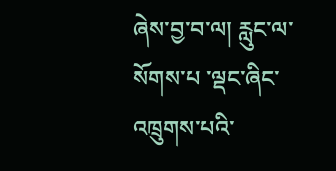ཞེས་བྱ་བ་ལ། རླུང་ལ་ སོགས་པ ་ལྡང་ཞིང་འཁྲུགས་པའི་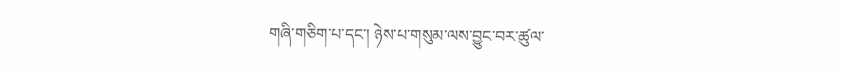གཞི་གཅིག་པ་དང་། ཉེས་པ་གསུམ་ལས་བྱུང་བར་ཚུལ་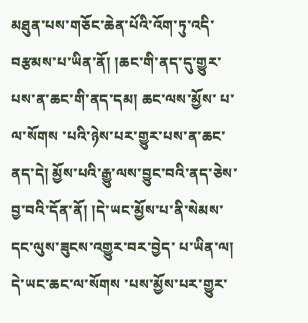མཐུན་པས་གཅོང་ཆེན་པོའི་འོག་ཏུ་འདི་བརྩམས་པ་ཡིན་ནོ། །ཆང་གི་ནད་དུ་གྱུར་པས་ན་ཆང་གི་ནད་དམ། ཆང་ལས་མྱོས་ པ་ལ་སོགས ་པའི་ཉེས་པར་གྱུར་པས་ན་ཆང་ནད་དེ། མྱོས་པའི་རྒྱུ་ལས་བྱུང་བའི་ནད་ཅེས་བྱ་བའི་དོན་ནོ། །དེ་ཡང་མྱོས་པ་ནི་སེམས་དང་ལུས་ཟུངས་འགྱུར་བར་བྱེད་ པ་ཡིན་ལ། དེ་ཡང་ཆང་ལ་སོགས ་པས་མྱོས་པར་གྱུར་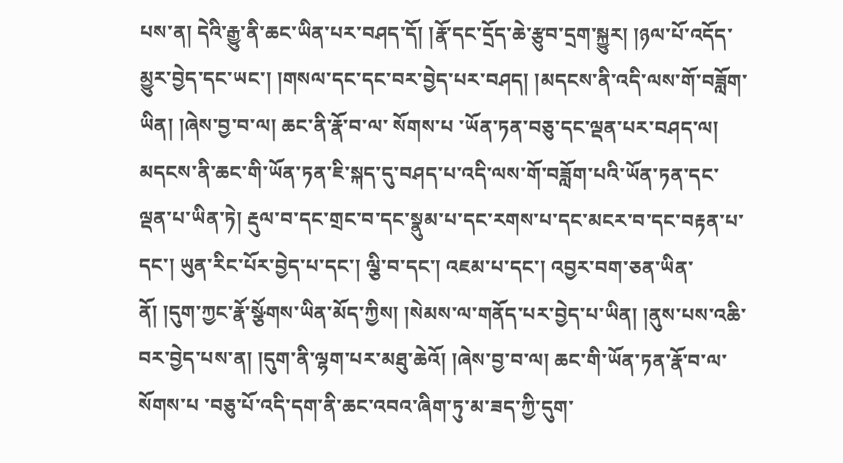པས་ན། དེའི་རྒྱུ་ནི་ཆང་ཡིན་པར་བཤད་དོ། །རྣོ་དང་དྲོད་ཆེ་རྩུབ་དྲག་སྐྱུར། །ཉལ་པོ་འདོད་མྱུར་བྱེད་དང་ཡང་། །གསལ་དང་དང་བར་བྱེད་པར་བཤད། །མདངས་ནི་འདི་ལས་གོ་བཟློག་ཡིན། །ཞེས་བྱ་བ་ལ། ཆང་ནི་རྣོ་བ་ལ་ སོགས་པ ་ཡོན་ཏན་བཅུ་དང་ལྡན་པར་བཤད་ལ། མདངས་ནི་ཆང་གི་ཡོན་ཏན་ཇི་སྐད་དུ་བཤད་པ་འདི་ལས་གོ་བཟློག་པའི་ཡོན་ཏན་དང་ལྡན་པ་ཡིན་ཏེ། རྡུལ་བ་དང་གྲང་བ་དང་སྣུམ་པ་དང་རགས་པ་དང་མངར་བ་དང་བརྟན་པ་དང་། ཡུན་རིང་པོར་བྱེད་པ་དང་། ལྕི་བ་དང་། འཇམ་པ་དང་། འབྱར་བག་ཅན་ཡིན་ནོ། །དུག་ཀྱང་རྣོ་སྩོགས་ཡིན་མོད་ཀྱིས། །སེམས་ལ་གནོད་པར་བྱེད་པ་ཡིན། །ནུས་པས་འཆི་བར་བྱེད་པས་ན། །དུག་ནི་ལྷག་པར་མཐུ་ཆེའོ། །ཞེས་བྱ་བ་ལ། ཆང་གི་ཡོན་ཏན་རྣོ་བ་ལ་ སོགས་པ ་བཅུ་པོ་འདི་དག་ནི་ཆང་འབའ་ཞིག་ཏུ་མ་ཟད་ཀྱི་དུག་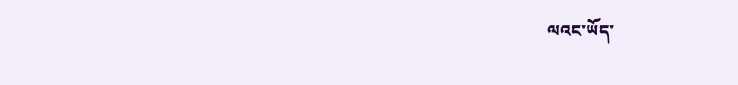ལའང་ཡོད་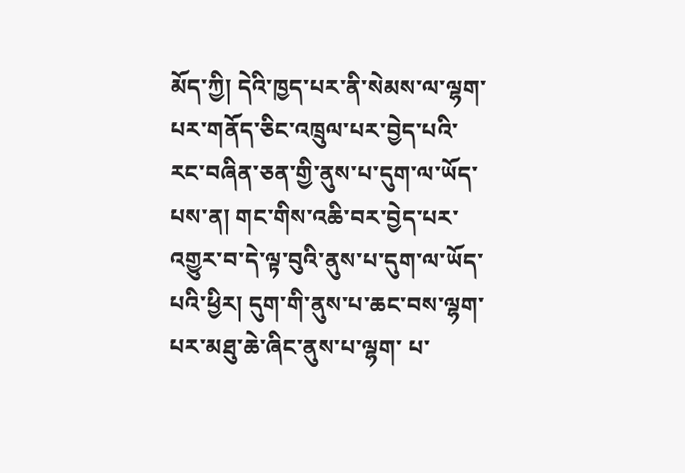མོད་ཀྱི། དེའི་ཁྱད་པར་ནི་སེམས་ལ་ལྷག་པར་གནོད་ཅིང་འཁྲུལ་པར་བྱེད་པའི་རང་བཞིན་ཅན་གྱི་ནུས་པ་དུག་ལ་ཡོད་པས་ན། གང་གིས་འཆི་བར་བྱེད་པར་འགྱུར་བ་དེ་ལྟ་བུའི་ནུས་པ་དུག་ལ་ཡོད་པའི་ཕྱིར། དུག་གི་ནུས་པ་ཆང་བས་ལྷག་པར་མཐུ་ཆེ་ཞིང་ནུས་པ་ལྷག་ པ་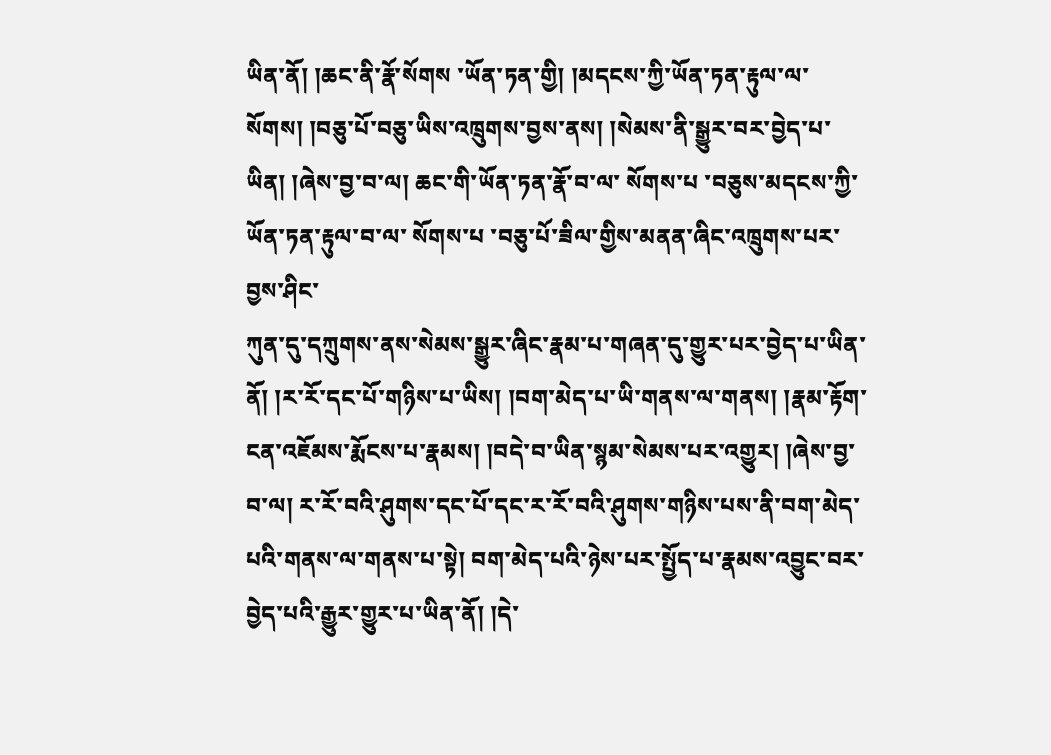ཡིན་ནོ། །ཆང་ནི་རྣོ་སོགས ་ཡོན་ཏན་གྱི། །མདངས་ཀྱི་ཡོན་ཏན་རྟུལ་ལ་སོགས། །བཅུ་པོ་བཅུ་ཡིས་འཁྲུགས་བྱས་ནས། །སེམས་ནི་སྒྱུར་བར་བྱེད་པ་ཡིན། །ཞེས་བྱ་བ་ལ། ཆང་གི་ཡོན་ཏན་རྣོ་བ་ལ་ སོགས་པ ་བཅུས་མདངས་ཀྱི་ཡོན་ཏན་རྟུལ་བ་ལ་ སོགས་པ ་བཅུ་པོ་ཟིལ་གྱིས་མནན་ཞིང་འཁྲུགས་པར་བྱས་ཤིང་
ཀུན་དུ་དཀྲུགས་ནས་སེམས་སྒྱུར་ཞིང་རྣམ་པ་གཞན་དུ་གྱུར་པར་བྱེད་པ་ཡིན་ནོ། །ར་རོ་དང་པོ་གཉིས་པ་ཡིས། །བག་མེད་པ་ཡི་གནས་ལ་གནས། །རྣམ་རྟོག་ངན་འཇོམས་རྨོངས་པ་རྣམས། །བདེ་བ་ཡིན་སྙམ་སེམས་པར་འགྱུར། །ཞེས་བྱ་བ་ལ། ར་རོ་བའི་ཤུགས་དང་པོ་དང་ར་རོ་བའི་ཤུགས་གཉིས་པས་ནི་བག་མེད་པའི་གནས་ལ་གནས་པ་སྟེ། བག་མེད་པའི་ཉེས་པར་སྤྱོད་པ་རྣམས་འབྱུང་བར་བྱེད་པའི་རྒྱུར་གྱུར་པ་ཡིན་ནོ། །དེ་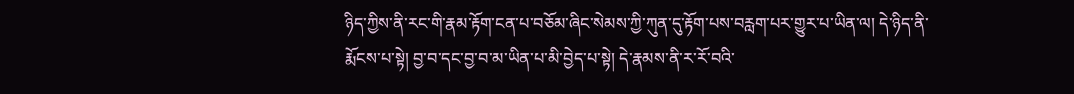ཉིད་ཀྱིས་ནི་རང་གི་རྣམ་རྟོག་ངན་པ་བཅོམ་ཞིང་སེམས་ཀྱི་ཀུན་དུ་རྟོག་པས་བརླག་པར་གྱུར་པ་ཡིན་ལ། དེ་ཉིད་ནི་རྨོངས་པ་སྟེ། བྱ་བ་དང་བྱ་བ་མ་ཡིན་པ་མི་བྱེད་པ་སྟེ། དེ་རྣམས་ནི་ར་རོ་བའི་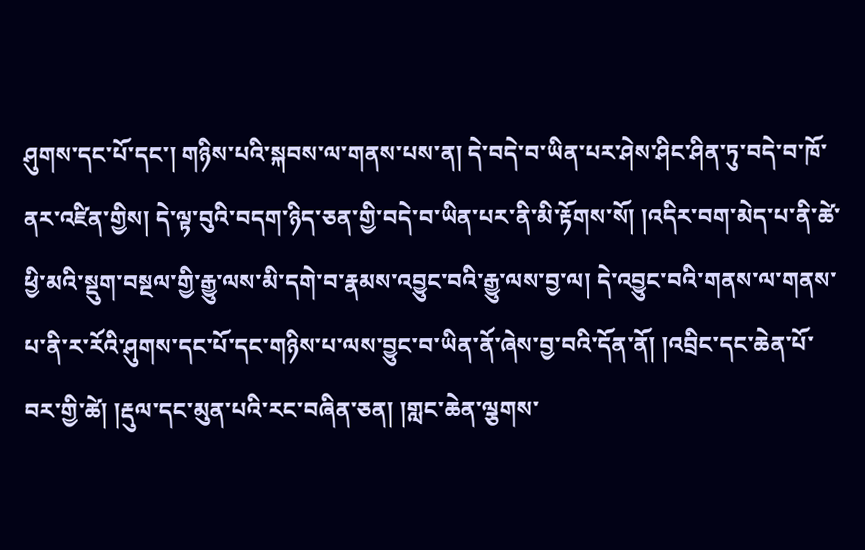ཤུགས་དང་པོ་དང་། གཉིས་པའི་སྐབས་ལ་གནས་པས་ན། དེ་བདེ་བ་ཡིན་པར་ཤེས་ཤིང་ཤིན་ཏུ་བདེ་བ་ཁོ་ནར་འཛིན་གྱིས། དེ་ལྟ་བུའི་བདག་ཉིད་ཅན་གྱི་བདེ་བ་ཡིན་པར་ནི་མི་རྟོགས་སོ། །འདིར་བག་མེད་པ་ནི་ཚེ་ཕྱི་མའི་སྡུག་བསྔལ་གྱི་རྒྱུ་ལས་མི་དགེ་བ་རྣམས་འབྱུང་བའི་རྒྱུ་ལས་བྱ་ལ། དེ་འབྱུང་བའི་གནས་ལ་གནས་པ་ནི་ར་རོའི་ཤུགས་དང་པོ་དང་གཉིས་པ་ལས་བྱུང་བ་ཡིན་ནོ་ཞེས་བྱ་བའི་དོན་ནོ། །འབྲིང་དང་ཆེན་པོ་བར་གྱི་ཚེ། །རྡུལ་དང་མུན་པའི་རང་བཞིན་ཅན། །གླང་ཆེན་ལྕགས་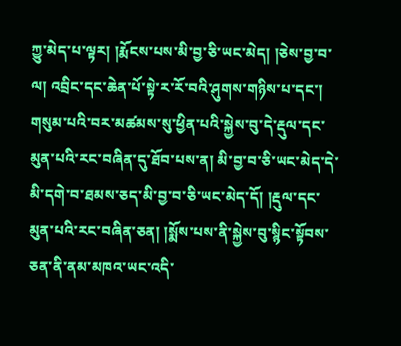ཀྱུ་མེད་པ་ལྟར། །རྨོངས་པས་མི་བྱ་ཅི་ཡང་མེད། །ཅེས་བྱ་བ་ལ། འབྲིང་དང་ཆེན་པོ་སྟེ་ར་རོ་བའི་ཤུགས་གཉིས་པ་དང་། གསུམ་པའི་བར་མཚམས་སུ་ཕྱིན་པའི་སྐྱེས་བུ་དེ་རྡུལ་དང་མུན་པའི་རང་བཞིན་དུ་ཐོབ་པས་ན། མི་བྱ་བ་ཅི་ཡང་མེད་དེ་མི་དགེ་བ་ཐམས་ཅད་མི་བྱ་བ་ཅི་ཡང་མེད་དོ། །རྡུལ་དང་མུན་པའི་རང་བཞིན་ཅན། །སྨོས་པས་ནི་སྐྱེས་བུ་སྙིང་སྟོབས་ཅན་ནི་ནམ་མཁའ་ཡང་འདི་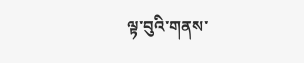ལྟ་བུའི་གནས་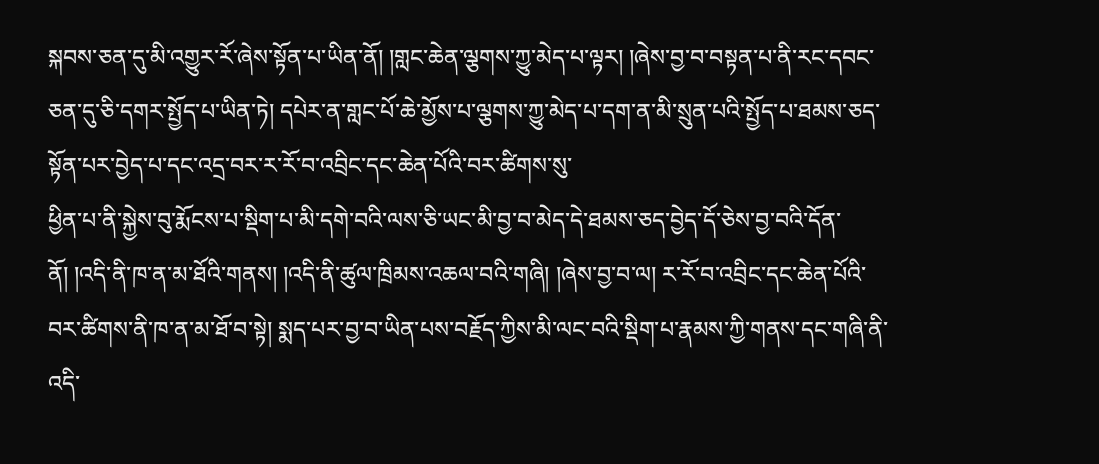སྐབས་ཅན་དུ་མི་འགྱུར་རོ་ཞེས་སྟོན་པ་ཡིན་ནོ། །གླང་ཆེན་ལྕགས་ཀྱུ་མེད་པ་ལྟར། །ཞེས་བྱ་བ་བསྟན་པ་ནི་རང་དབང་ཅན་དུ་ཅི་དགར་སྤྱོད་པ་ཡིན་ཏེ། དཔེར་ན་གླང་པོ་ཆེ་མྱོས་པ་ལྕགས་ཀྱུ་མེད་པ་དག་ན་མི་སྲུན་པའི་སྤྱོད་པ་ཐམས་ཅད་སྟོན་པར་བྱེད་པ་དང་འདྲ་བར་ར་རོ་བ་འབྲིང་དང་ཆེན་པོའི་བར་ཚིགས་སུ་
ཕྱིན་པ་ནི་སྐྱེས་བུ་རྨོངས་པ་སྡིག་པ་མི་དགེ་བའི་ལས་ཅི་ཡང་མི་བྱ་བ་མེད་དེ་ཐམས་ཅད་བྱེད་དོ་ཅེས་བྱ་བའི་དོན་ནོ། །འདི་ནི་ཁ་ན་མ་ཐོའི་གནས། །འདི་ནི་ཚུལ་ཁྲིམས་འཆལ་བའི་གཞི། །ཞེས་བྱ་བ་ལ། ར་རོ་བ་འབྲིང་དང་ཆེན་པོའི་བར་ཚིགས་ནི་ཁ་ན་མ་ཐོ་བ་སྟེ། སྨད་པར་བྱ་བ་ཡིན་པས་བརྗོད་ཀྱིས་མི་ལང་བའི་སྡིག་པ་རྣམས་ཀྱི་གནས་དང་གཞི་ནི་འདི་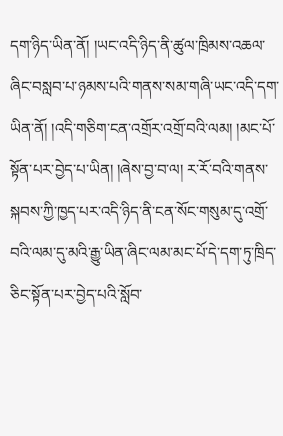དག་ཉིད་ཡིན་ནོ། །ཡང་འདི་ཉིད་ནི་ཚུལ་ཁྲིམས་འཆལ་ཞིང་བསླབ་པ་ཉམས་པའི་གནས་སམ་གཞི་ཡང་འདི་དག་ཡིན་ནོ། །འདི་གཅིག་ངན་འགྲོར་འགྲོ་བའི་ལམ། །མང་པོ་སྟོན་པར་བྱེད་པ་ཡིན། །ཞེས་བྱ་བ་ལ། ར་རོ་བའི་གནས་སྐབས་ཀྱི་ཁྱད་པར་འདི་ཉིད་ནི་ངན་སོང་གསུམ་དུ་འགྲོ་བའི་ལམ་དུ་མའི་རྒྱུ་ཡིན་ཞིང་ལམ་མང་པོ་དེ་དག་ཏུ་ཁྲིད་ཅིང་སྟོན་པར་བྱེད་པའི་སློབ་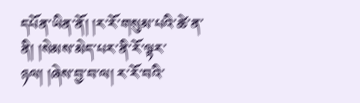དཔོན་ཡིན་ནོ། །ར་རོ་གསུམ་པའི་ཚེ་ན་ནི། །སེམས་མེད་པར་ནི་རོ་ལྟར་ཉལ། །ཞེས་བྱ་བ་ལ། ར་རོ་བའི་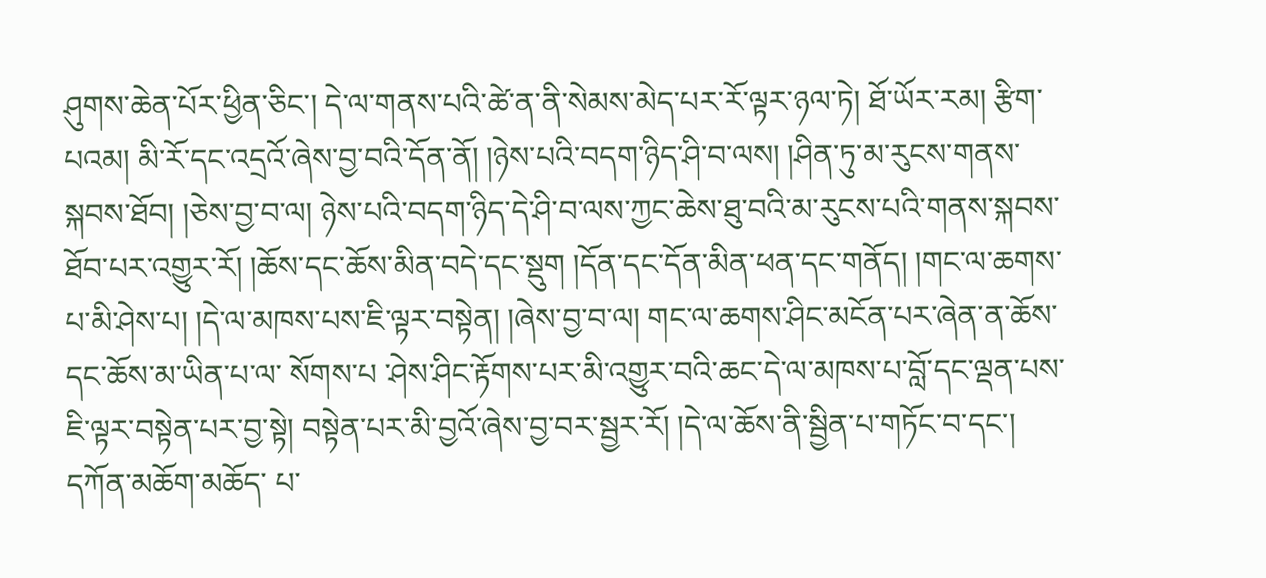ཤུགས་ཆེན་པོར་ཕྱིན་ཅིང་། དེ་ལ་གནས་པའི་ཚེ་ན་ནི་སེམས་མེད་པར་རོ་ལྟར་ཉལ་ཏེ། ཐོ་ཡོར་རམ། རྩིག་པའམ། མི་རོ་དང་འདྲའོ་ཞེས་བྱ་བའི་དོན་ནོ། །ཉེས་པའི་བདག་ཉིད་ཤི་བ་ལས། །ཤིན་ཏུ་མ་རུངས་གནས་སྐབས་ཐོབ། །ཅེས་བྱ་བ་ལ། ཉེས་པའི་བདག་ཉིད་དེ་ཤི་བ་ལས་ཀྱང་ཆེས་ཐུ་བའི་མ་རུངས་པའི་གནས་སྐབས་ཐོབ་པར་འགྱུར་རོ། །ཆོས་དང་ཆོས་མིན་བདེ་དང་སྡུག །དོན་དང་དོན་མིན་ཕན་དང་གནོད། །གང་ལ་ཆགས་པ་མི་ཤེས་པ། །དེ་ལ་མཁས་པས་ཇི་ལྟར་བསྟེན། །ཞེས་བྱ་བ་ལ། གང་ལ་ཆགས་ཤིང་མངོན་པར་ཞེན་ན་ཆོས་དང་ཆོས་མ་ཡིན་པ་ལ་ སོགས་པ ་ཤེས་ཤིང་རྟོགས་པར་མི་འགྱུར་བའི་ཆང་དེ་ལ་མཁས་པ་བློ་དང་ལྡན་པས་ཇི་ལྟར་བསྟེན་པར་བྱ་སྟེ། བསྟེན་པར་མི་བྱའོ་ཞེས་བྱ་བར་སྦྱར་རོ། །དེ་ལ་ཆོས་ནི་སྦྱིན་པ་གཏོང་བ་དང་། དཀོན་མཆོག་མཆོད་ པ་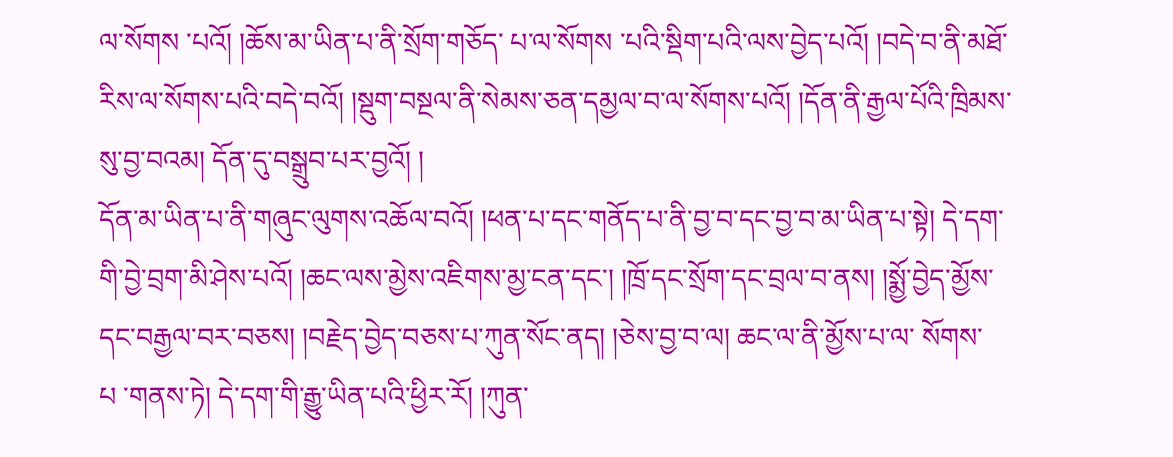ལ་སོགས ་པའོ། །ཆོས་མ་ཡིན་པ་ནི་སྲོག་གཅོད་ པ་ལ་སོགས ་པའི་སྡིག་པའི་ལས་བྱེད་པའོ། །བདེ་བ་ནི་མཐོ་རིས་ལ་སོགས་པའི་བདེ་བའོ། །སྡུག་བསྔལ་ནི་སེམས་ཅན་དམྱལ་བ་ལ་སོགས་པའོ། །དོན་ནི་རྒྱལ་པོའི་ཁྲིམས་སུ་བྱ་བའམ། དོན་དུ་བསྒྲུབ་པར་བྱའོ། །
དོན་མ་ཡིན་པ་ནི་གཞུང་ལུགས་འཆོལ་བའོ། །ཕན་པ་དང་གནོད་པ་ནི་བྱ་བ་དང་བྱ་བ་མ་ཡིན་པ་སྟེ། དེ་དག་གི་བྱེ་བྲག་མི་ཤེས་པའོ། །ཆང་ལས་མྱེས་འཇིགས་མྱ་ངན་དང་། །ཁྲོ་དང་སྲོག་དང་བྲལ་བ་ནས། །སྨྱོ་བྱེད་མྱོས་དང་བརྒྱལ་བར་བཅས། །བརྗེད་བྱེད་བཅས་པ་ཀུན་སོང་ནད། །ཅེས་བྱ་བ་ལ། ཆང་ལ་ནི་མྱོས་པ་ལ་ སོགས་པ ་གནས་ཏེ། དེ་དག་གི་རྒྱུ་ཡིན་པའི་ཕྱིར་རོ། །ཀུན་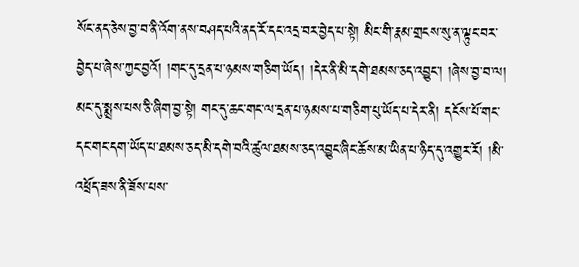སོང་ནད་ཅེས་བྱ་བ་ནི་འོག་ནས་བཤད་པའི་ནད་རོ་དང་འདྲ་བར་བྱེད་པ་སྟེ། མིང་གི་རྣམ་གྲངས་སུ་ན་ལྟུང་བར་བྱེད་པ་ཞེས་ཀྱང་བྱའོ། །གང་དུ་དྲན་པ་ཉམས་གཅིག་ཡོད། །དེར་ནི་མི་དགེ་ཐམས་ཅད་འབྱུང་། །ཞེས་བྱ་བ་ལ། མང་དུ་སྨྲས་པས་ཅི་ཞིག་བྱ་སྟེ། གང་དུ་ཆང་གང་ལ་དྲན་པ་ཉམས་པ་གཅིག་པུ་ཡོད་པ་དེར་ནི། དངོས་པོ་གང་དང་གང་དག་ཡོད་པ་ཐམས་ཅད་མི་དགེ་བའི་ཚུལ་ཐམས་ཅད་འབྱུང་ཞིང་ཆོས་མ་ཡིན་པ་ཉིད་དུ་འགྱུར་རོ། །མི་འཕྲོད་ཟས་ནི་ཟོས་པས་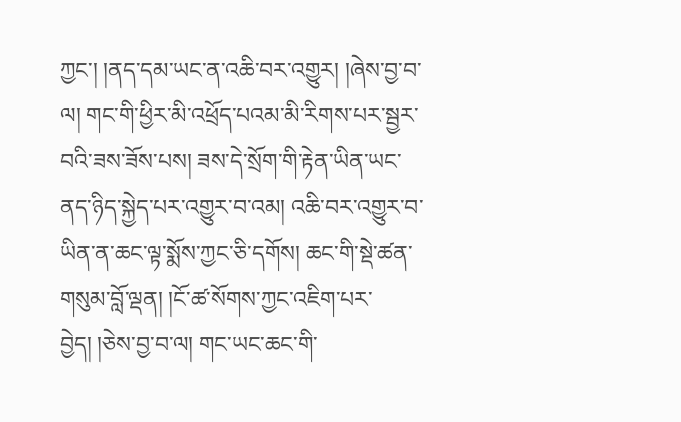ཀྱང་། །ནད་དམ་ཡང་ན་འཆི་བར་འགྱུར། །ཞེས་བྱ་བ་ལ། གང་གི་ཕྱིར་མི་འཕྲོད་པའམ་མི་རིགས་པར་སྦྱར་བའི་ཟས་ཟོས་པས། ཟས་དེ་སྲོག་གི་རྟེན་ཡིན་ཡང་ནད་ཉིད་སྐྱེད་པར་འགྱུར་བ་འམ། འཆི་བར་འགྱུར་བ་ཡིན་ན་ཆང་ལྟ་སྨོས་ཀྱང་ཅི་དགོས། ཆང་གི་སྡེ་ཚན་གསུམ་བློ་ལྡན། །ངོ་ཚ་སོགས་ཀྱང་འཇིག་པར་བྱེད། །ཅེས་བྱ་བ་ལ། གང་ཡང་ཆང་གི་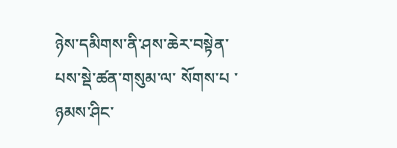ཉེས་དམིགས་ནི་ཤས་ཆེར་བསྟེན་པས་སྡེ་ཚན་གསུམ་ལ་ སོགས་པ ་ཉམས་ཤིང་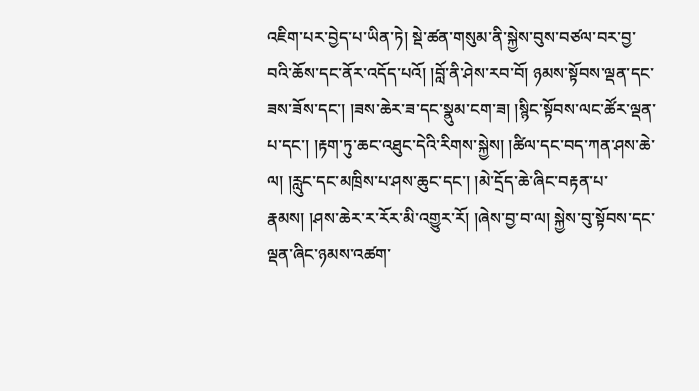འཇིག་པར་བྱེད་པ་ཡིན་ཏེ། སྡེ་ཚན་གསུམ་ནི་སྐྱེས་བུས་བཙལ་བར་བྱ་བའི་ཆོས་དང་ནོར་འདོད་པའོ། །བློ་ནི་ཤེས་རབ་བོ། ཉམས་སྟོབས་ལྡན་དང་ཟས་ཟོས་དང་། །ཟས་ཆེར་ཟ་དང་སྣུམ་ངག་ཟ། །སྙིང་སྟོབས་ལང་ཚོར་ལྡན་པ་དང་། །རྟག་ཏུ་ཆང་འཐུང་དེའི་རིགས་སྐྱེས། །ཚིལ་དང་བད་ཀན་ཤས་ཆེ་ལ། །རླུང་དང་མཁྲིས་པ་ཤས་ཆུང་དང་། །མེ་དྲོད་ཆེ་ཞིང་བརྟན་པ་རྣམས། །ཤས་ཆེར་ར་རོར་མི་འགྱུར་རོ། །ཞེས་བྱ་བ་ལ། སྐྱེས་བུ་སྟོབས་དང་ལྡན་ཞིང་ཉམས་འཚག་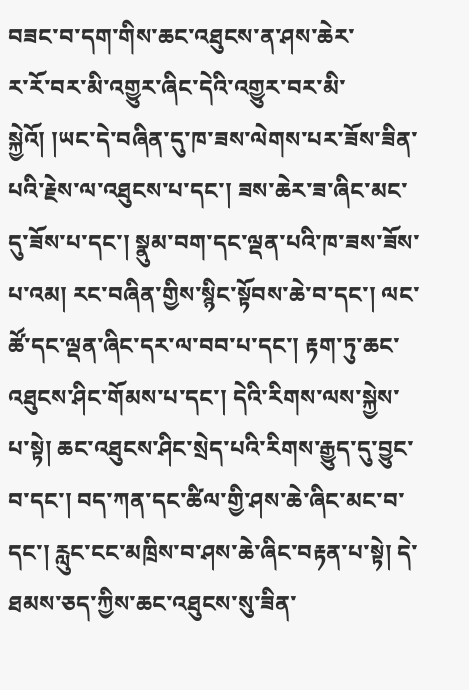བཟང་བ་དག་གིས་ཆང་འཐུངས་ན་ཤས་ཆེར་
ར་རོ་བར་མི་འགྱུར་ཞིང་དེའི་འགྱུར་བར་མི་སྐྱེའོ། །ཡང་དེ་བཞིན་དུ་ཁ་ཟས་ལེགས་པར་ཟོས་ཟིན་པའི་རྗེས་ལ་འཐུངས་པ་དང་། ཟས་ཆེར་ཟ་ཞིང་མང་དུ་ཟོས་པ་དང་། སྣུམ་བག་དང་ལྡན་པའི་ཁ་ཟས་ཟོས་པ་འམ། རང་བཞིན་གྱིས་སྙིང་སྟོབས་ཆེ་བ་དང་། ལང་ཚོ་དང་ལྡན་ཞིང་དར་ལ་བབ་པ་དང་། རྟག་ཏུ་ཆང་འཐུངས་ཤིང་གོམས་པ་དང་། དེའི་རིགས་ལས་སྐྱེས་པ་སྟེ། ཆང་འཐུངས་ཤིང་སྲེད་པའི་རིགས་རྒྱུད་དུ་བྱུང་བ་དང་། བད་ཀན་དང་ཚིལ་གྱི་ཤས་ཆེ་ཞིང་མང་བ་དང་། རླུང་ངང་མཁྲིས་བ་ཤས་ཆེ་ཞིང་བརྟན་པ་སྟེ། དེ་ཐམས་ཅད་ཀྱིས་ཆང་འཐུངས་སུ་ཟིན་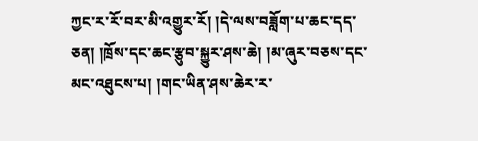ཀྱང་ར་རོ་བར་མི་འགྱུར་རོ། །དེ་ལས་བཟློག་པ་ཆང་དད་ཅན། །ཁྲོས་དང་ཆང་རྩུབ་སྐྱུར་ཤས་ཆེ། །མ་ཞུར་བཅས་དང་མང་འཐུངས་པ། །གང་ཡིན་ཤས་ཆེར་ར་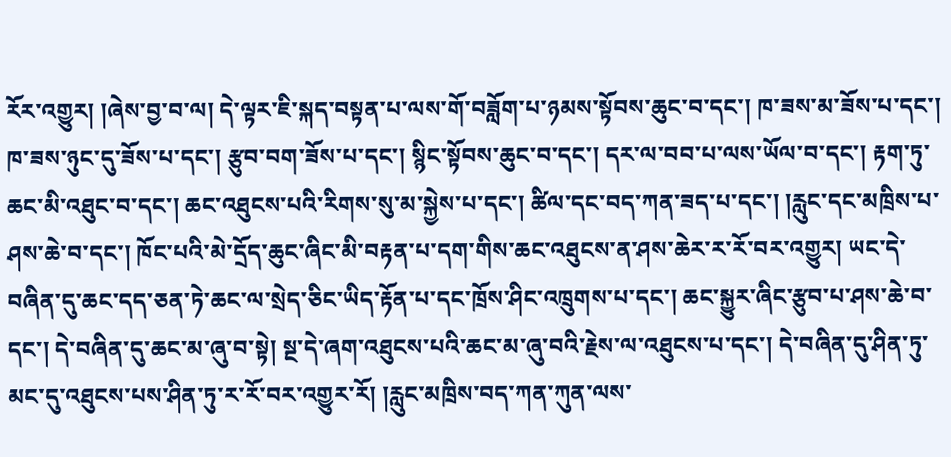རོར་འགྱུར། །ཞེས་བྱ་བ་ལ། དེ་ལྟར་ཇི་སྐད་བསྟན་པ་ལས་གོ་བཟློག་པ་ཉམས་སྟོབས་ཆུང་བ་དང་། ཁ་ཟས་མ་ཟོས་པ་དང་། ཁ་ཟས་ཉུང་དུ་ཟོས་པ་དང་། རྩུབ་བག་ཟོས་པ་དང་། སྙིང་སྟོབས་ཆུང་བ་དང་། དར་ལ་བབ་པ་ལས་ཡོལ་བ་དང་། རྟག་ཏུ་ཆང་མི་འཐུང་བ་དང་། ཆང་འཐུངས་པའི་རིགས་སུ་མ་སྐྱེས་པ་དང་། ཚིལ་དང་བད་ཀན་ཟད་པ་དང་། །རླུང་དང་མཁྲིས་པ་ཤས་ཆེ་བ་དང་། ཁོང་པའི་མེ་དྲོད་ཆུང་ཞིང་མི་བརྟན་པ་དག་གིས་ཆང་འཐུངས་ན་ཤས་ཆེར་ར་རོ་བར་འགྱུར། ཡང་དེ་བཞིན་དུ་ཆང་དད་ཅན་ཏེ་ཆང་ལ་སྲེད་ཅིང་ཡིད་རྟོན་པ་དང་ཁྲོས་ཤིང་འཁྲུགས་པ་དང་། ཆང་སྐྱུར་ཞིང་རྩུབ་པ་ཤས་ཆེ་བ་དང་། དེ་བཞིན་དུ་ཆང་མ་ཞུ་བ་སྟེ། སྔ་དེ་ཞག་འཐུངས་པའི་ཆང་མ་ཞུ་བའི་རྗེས་ལ་འཐུངས་པ་དང་། དེ་བཞིན་དུ་ཤིན་ཏུ་མང་དུ་འཐུངས་པས་ཤིན་ཏུ་ར་རོ་བར་འགྱུར་རོ། །རླུང་མཁྲིས་བད་ཀན་ཀུན་ལས་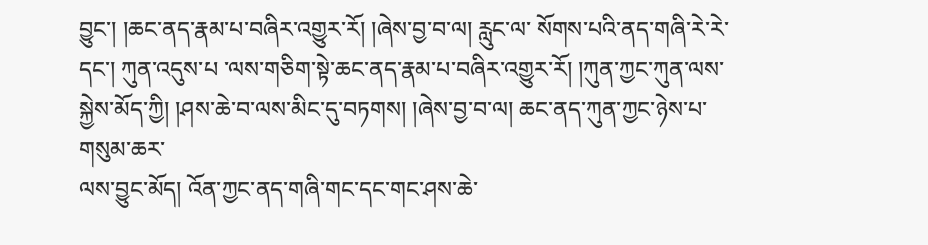བྱུང་། །ཆང་ནད་རྣམ་པ་བཞིར་འགྱུར་རོ། །ཞེས་བྱ་བ་ལ། རླུང་ལ་ སོགས་པའི་ནད་གཞི་རེ་རེ་དང་། ཀུན་འདུས་པ ་ལས་གཅིག་སྟེ་ཆང་ནད་རྣམ་པ་བཞིར་འགྱུར་རོ། །ཀུན་ཀྱང་ཀུན་ལས་སྐྱེས་མོད་ཀྱི། །ཤས་ཆེ་བ་ལས་མིང་དུ་བཏགས། །ཞེས་བྱ་བ་ལ། ཆང་ནད་ཀུན་ཀྱང་ཉེས་པ་གསུམ་ཆར་
ལས་བྱུང་མོད། འོན་ཀྱང་ནད་གཞི་གང་དང་གང་ཤས་ཆེ་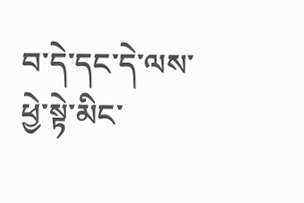བ་དེ་དང་དེ་ལས་ཕྱེ་སྟེ་མིང་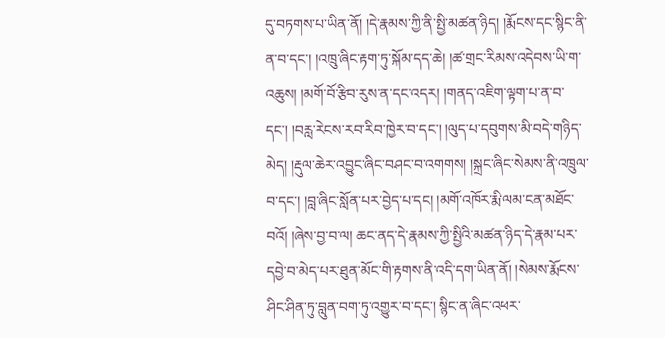དུ་བཏགས་པ་ཡིན་ནོ། །དེ་རྣམས་ཀྱི་ནི་སྤྱི་མཚན་ཉིད། །རྨོངས་དང་སྙིང་ནི་ན་བ་དང་། །འཁྲུ་ཞིང་རྟག་ཏུ་སྐོམ་དད་ཆེ། །ཚ་གྲང་རིམས་འདེབས་ཡི་ག་འཆུས། །མགོ་བོ་རྩིབ་རུས་ན་དང་འདར། །གནད་འཇིག་ལྟག་པ་ན་བ་དང་། །བརླ་རེངས་རབ་རིབ་ཁྱེར་བ་དང་། །ལུད་པ་དབུགས་མི་བདེ་གཉིད་མེད། །རྡུལ་ཆེར་འབྱུང་ཞིང་བཤང་བ་འགགས། །སྐྲང་ཞིང་སེམས་ནི་འཁྲུལ་བ་དང་། །བླ་ཞིང་སློན་པར་བྱེད་པ་དང། །མགོ་འཁོར་རྨི་ལམ་ངན་མཐོང་བའོ། །ཞེས་བྱ་བ་ལ། ཆང་ནད་དེ་རྣམས་ཀྱི་སྤྱིའི་མཚན་ཉིད་དེ་རྣམ་པར་དབྱེ་བ་མེད་པར་ཐུན་མོང་གི་རྟགས་ནི་འདི་དག་ཡིན་ནོ། །སེམས་རྨོངས་ཤིང་ཤིན་ཏུ་བླུན་བག་ཏུ་འགྱུར་བ་དང་། སྙིང་ན་ཞིང་འཕར་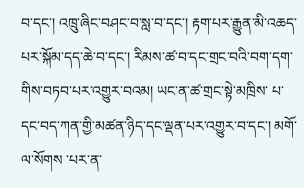བ་དང་། འཁྲུ་ཞིང་བཤང་བ་སླ་བ་དང་། རྟག་པར་རྒྱུན་མི་འཆད་པར་སྐོམ་དད་ཆེ་བ་དང་། རིམས་ཚ་བ་དང་གྲང་བའི་བག་དག་གིས་བཏབ་པར་འགྱུར་བའམ། ཡང་ན་ཚ་གྲང་སྟེ་མཁྲིས་ པ་དང་བད་ཀན་གྱི་མཚན་ཉིད་དང་ལྡན་པར་འགྱུར་བ་དང་། མགོ་ལ་སོགས ་པར་ན་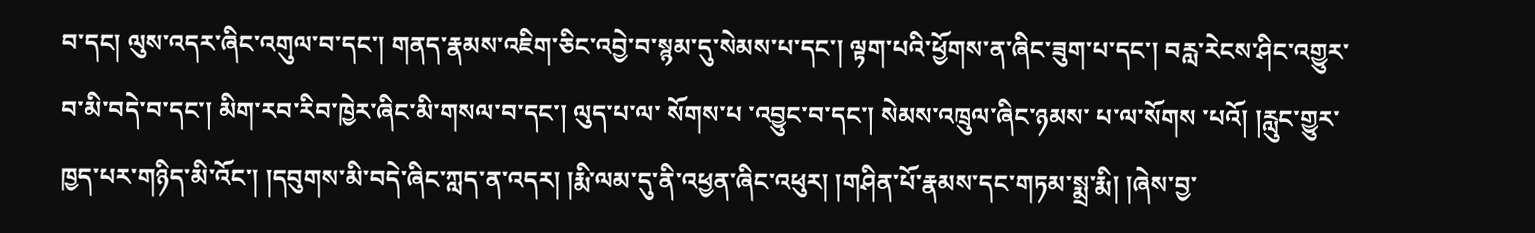བ་དང། ལུས་འདར་ཞིང་འགུལ་བ་དང་། གནད་རྣམས་འཇིག་ཅིང་འབྱེ་བ་སྙམ་དུ་སེམས་པ་དང་། ལྟག་པའི་ཕྱོགས་ན་ཞིང་ཟུག་པ་དང་། བརླ་རེངས་ཤིང་འགྱུར་བ་མི་བདེ་བ་དང་། མིག་རབ་རིབ་ཁྱེར་ཞིང་མི་གསལ་བ་དང་། ལུད་པ་ལ་ སོགས་པ ་འབྱུང་བ་དང་། སེམས་འཁྲུལ་ཞིང་ཉམས་ པ་ལ་སོགས ་པའོ། །རླུང་གྱུར་ཁྱད་པར་གཉིད་མི་འོང་། །དབུགས་མི་བདེ་ཞིང་ཀླད་ན་འདར། །རྨི་ལམ་དུ་ནི་འཕྱན་ཞིང་འཕུར། །གཤིན་པོ་རྣམས་དང་གཏམ་སྨྲ་རྨི། །ཞེས་བྱ་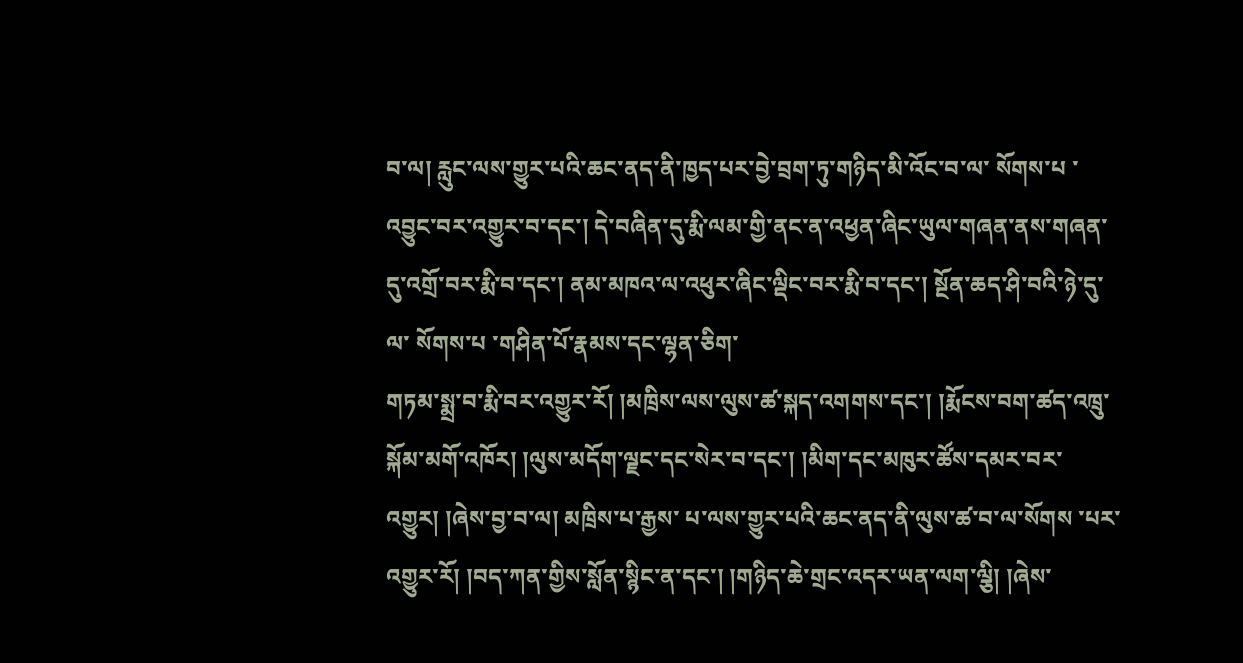བ་ལ། རླུང་ལས་གྱུར་པའི་ཆང་ནད་ནི་ཁྱད་པར་བྱེ་བྲག་ཏུ་གཉིད་མི་འོང་བ་ལ་ སོགས་པ ་འབྱུང་བར་འགྱུར་བ་དང་། དེ་བཞིན་དུ་རྨི་ལམ་གྱི་ནང་ན་འཕྱན་ཞིང་ཡུལ་གཞན་ནས་གཞན་དུ་འགྲོ་བར་རྨི་བ་དང་། ནམ་མཁའ་ལ་འཕུར་ཞིང་ལྡིང་བར་རྨི་བ་དང་། སྔོན་ཆད་ཤི་བའི་ཉེ་དུ་ལ་ སོགས་པ ་གཤིན་པོ་རྣམས་དང་ལྷན་ཅིག་
གཏམ་སྨྲ་བ་རྨི་བར་འགྱུར་རོ། །མཁྲིས་ལས་ལུས་ཚ་སྐད་འགགས་དང་། །རྨོངས་བག་ཚད་འཁྲུ་སྐོམ་མགོ་འཁོར། །ལུས་མདོག་ལྗང་དང་སེར་བ་དང་། །མིག་དང་མཁུར་ཚོས་དམར་བར་འགྱུར། །ཞེས་བྱ་བ་ལ། མཁྲིས་པ་རྒྱས་ པ་ལས་གྱུར་པའི་ཆང་ནད་ནི་ལུས་ཚ་བ་ལ་སོགས ་པར་འགྱུར་རོ། །བད་ཀན་གྱིས་སློན་སྙིང་ན་དང་། །གཉིད་ཆེ་གྲང་འདར་ཡན་ལག་ལྕི། །ཞེས་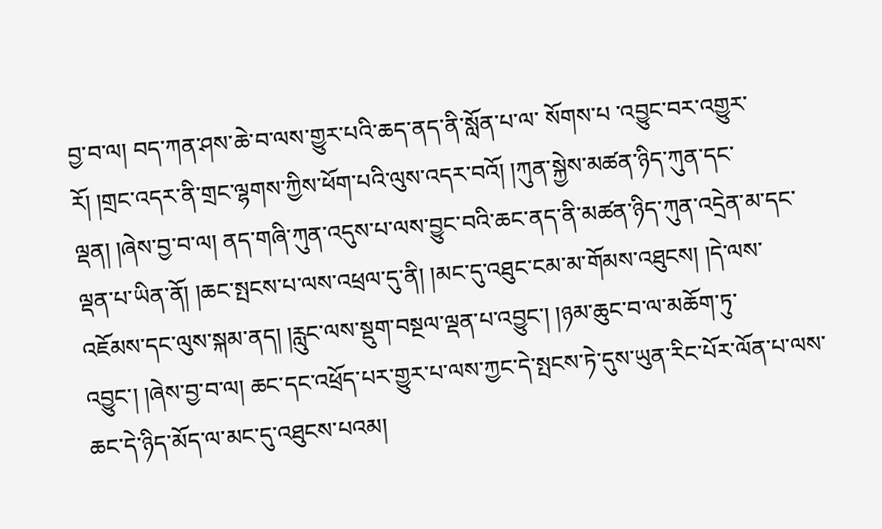བྱ་བ་ལ། བད་ཀན་ཤས་ཆེ་བ་ལས་གྱུར་པའི་ཆད་ནད་ནི་སློན་པ་ལ་ སོགས་པ ་འབྱུང་བར་འགྱུར་རོ། །གྲང་འདར་ནི་གྲང་ལྷགས་ཀྱིས་ཕོག་པའི་ལུས་འདར་བའོ། །ཀུན་སྐྱེས་མཚན་ཉིད་ཀུན་དང་ལྡན། །ཞེས་བྱ་བ་ལ། ནད་གཞི་ཀུན་འདུས་པ་ལས་བྱུང་བའི་ཆང་ནད་ནི་མཚན་ཉིད་ཀུན་འདྲེན་མ་དང་ལྡན་པ་ཡིན་ནོ། །ཆང་སྤངས་པ་ལས་འཕྲལ་དུ་ནི། །མང་དུ་འཐུང་ངམ་མ་གོམས་འཐུངས། །དེ་ལས་འཇོམས་དང་ལུས་སྐམ་ནད། །རླུང་ལས་སྡུག་བསྔལ་ལྡན་པ་འབྱུང་། །ཉམ་ཆུང་བ་ལ་མཆོག་ཏུ་འབྱུང་། །ཞེས་བྱ་བ་ལ། ཆང་དང་འཕྲོད་པར་གྱུར་པ་ལས་ཀྱང་དེ་སྤངས་ཏེ་དུས་ཡུན་རིང་པོར་ལོན་པ་ལས་ཆང་དེ་ཉིད་མོད་ལ་མང་དུ་འཐུངས་པའམ།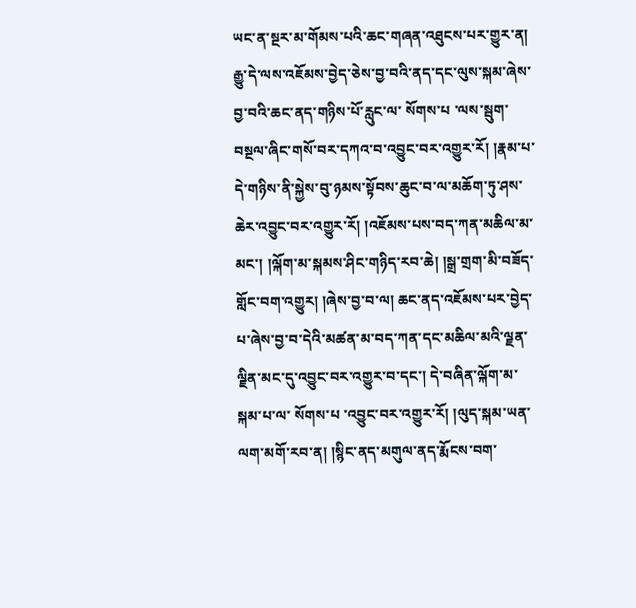ཡང་ན་སྔར་མ་གོམས་པའི་ཆང་གཞན་འཐུངས་པར་གྱུར་ན། རྒྱུ་དེ་ལས་འཇོམས་བྱེད་ཅེས་བྱ་བའི་ནད་དང་ལུས་སྐམ་ཞེས་བྱ་བའི་ཆང་ནད་གཉིས་པོ་རླུང་ལ་ སོགས་པ ་ལས་སྦུག་བསྔལ་ཞིང་གསོ་བར་དཀའ་བ་འབྱུང་བར་འགྱུར་རོ། །རྣམ་པ་དེ་གཉིས་ནི་སྐྱེས་བུ་ཉམས་སྟོབས་ཆུང་བ་ལ་མཆོག་ཏུ་ཤས་ཆེར་འབྱུང་བར་འགྱུར་རོ། །འཇོམས་པས་བད་ཀན་མཆིལ་མ་མང་། །ལྐོག་མ་སྐམས་ཤིང་གཉིད་རབ་ཆེ། །སྒྲ་གྲག་མི་བཟོད་གློང་བག་འགྱུར། །ཞེས་བྱ་བ་ལ། ཆང་ནད་འཇོམས་པར་བྱེད་པ་ཞེས་བྱ་བ་དེའི་མཚན་མ་བད་ཀན་དང་མཆིལ་མའི་ལྗན་ལྗིན་མང་དུ་འབྱུང་བར་འགྱུར་བ་དང་། དེ་བཞིན་ལྐོག་མ་སྐམ་པ་ལ་ སོགས་པ ་འབྱུང་བར་འགྱུར་རོ། །ལུད་སྐམ་ཡན་ལག་མགོ་རབ་ན། །སྙིང་ནད་མགུལ་ནད་རྨོངས་བག་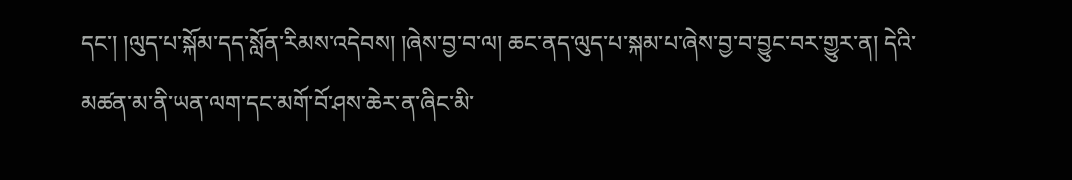དང་། །ལུད་པ་སྐོམ་དད་སློན་རིམས་འདེབས། །ཞེས་བྱ་བ་ལ། ཆང་ནད་ལུད་པ་སྐམ་པ་ཞེས་བྱ་བ་བྱུང་བར་གྱུར་ན། དེའི་
མཚན་མ་ནི་ཡན་ལག་དང་མགོ་བོ་ཤས་ཆེར་ན་ཞིང་མི་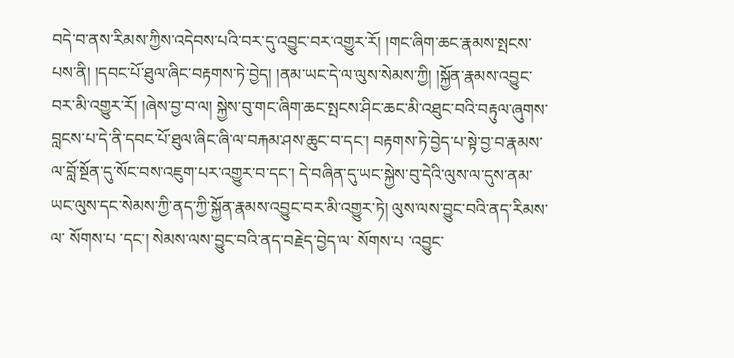བདེ་བ་ནས་རིམས་ཀྱིས་འདེབས་པའི་བར་དུ་འབྱུང་བར་འགྱུར་རོ། །གང་ཞིག་ཆང་རྣམས་སྤངས་པས་ནི། །དབང་པོ་ཐུལ་ཞིང་བརྟགས་ཏེ་བྱེད། །ནམ་ཡང་དེ་ལ་ལུས་སེམས་ཀྱི། །སྐྱོན་རྣམས་འབྱུང་བར་མི་འགྱུར་རོ། །ཞེས་བྱ་བ་ལ། སྐྱེས་བུ་གང་ཞིག་ཆང་སྤངས་ཤིང་ཆང་མི་འཐུང་བའི་བརྟུལ་ཞུགས་བླངས་པ་དེ་ནི་དབང་པོ་ཐུལ་ཞིང་ཞི་ལ་བརྐམ་ཤས་ཆུང་བ་དང་། བརྟགས་ཏེ་བྱེད་པ་སྟེ་བྱ་བ་རྣམས་ལ་བློ་སྔོན་དུ་སོང་བས་འཇུག་པར་འགྱུར་བ་དང་། དེ་བཞིན་དུ་ཡང་སྐྱེས་བུ་དེའི་ལུས་ལ་དུས་ནམ་ཡང་ལུས་དང་སེམས་ཀྱི་ནད་ཀྱི་སྐྱོན་རྣམས་འབྱུང་བར་མི་འགྱུར་ཏེ། ལུས་ལས་བྱུང་བའི་ནད་རིམས་ལ་ སོགས་པ ་དང་། སེམས་ལས་བྱུང་བའི་ནད་བརྗེད་བྱེད་ལ་ སོགས་པ ་འབྱུང་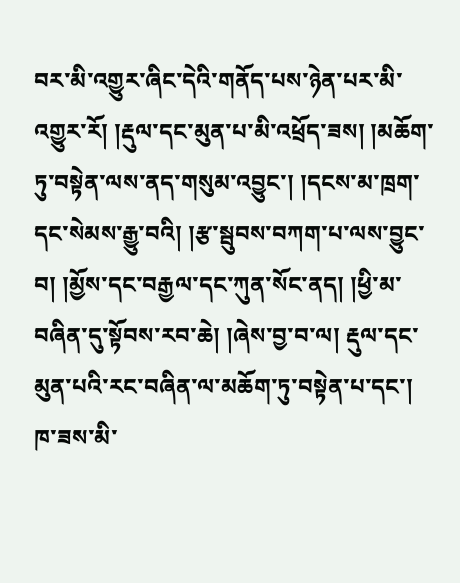བར་མི་འགྱུར་ཞིང་དེའི་གནོད་པས་ཉེན་པར་མི་འགྱུར་རོ། །རྡུལ་དང་མུན་པ་མི་འཕྲོད་ཟས། །མཆོག་ཏུ་བསྟེན་ལས་ནད་གསུམ་འབྱུང་། །དངས་མ་ཁྲག་དང་སེམས་རྒྱུ་བའི། །རྩ་སྦུབས་བཀག་པ་ལས་བྱུང་བ། །མྱོས་དང་བརྒྱལ་དང་ཀུན་སོང་ནད། །ཕྱི་མ་བཞིན་དུ་སྟོབས་རབ་ཆེ། །ཞེས་བྱ་བ་ལ། རྡུལ་དང་མུན་པའི་རང་བཞིན་ལ་མཆོག་ཏུ་བསྟེན་པ་དང་། ཁ་ཟས་མི་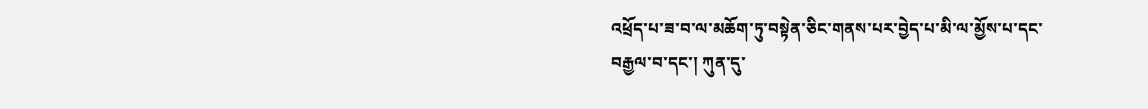འཕྲོད་པ་ཟ་བ་ལ་མཆོག་ཏུ་བསྟེན་ཅིང་གནས་པར་བྱེད་པ་མི་ལ་མྱོས་པ་དང་བརྒྱལ་བ་དང་། ཀུན་དུ་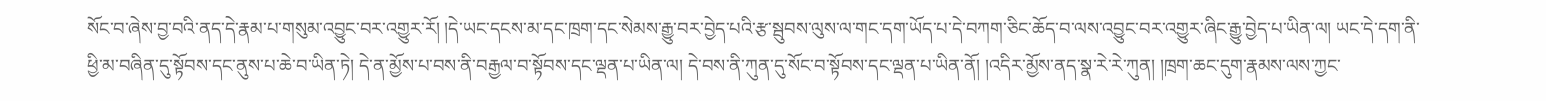སོང་བ་ཞེས་བྱ་བའི་ནད་དེ་རྣམ་པ་གསུམ་འབྱུང་བར་འགྱུར་རོ། །དེ་ཡང་དངས་མ་དང་ཁྲག་དང་སེམས་རྒྱུ་བར་བྱེད་པའི་རྩ་སྦུབས་ལུས་ལ་གང་དག་ཡོད་པ་དེ་བཀག་ཅིང་ཆོད་བ་ལས་འབྱུང་བར་འགྱུར་ཞིང་རྒྱུ་བྱེད་པ་ཡིན་ལ། ཡང་དེ་དག་ནི་ཕྱི་མ་བཞིན་དུ་སྟོབས་དང་ནུས་པ་ཆེ་བ་ཡིན་ཏེ། དེ་ན་མྱོས་པ་བས་ནི་བརྒྱལ་བ་སྟོབས་དང་ལྡན་པ་ཡིན་ལ། དེ་བས་ནི་ཀུན་དུ་སོང་བ་སྟོབས་དང་ལྡན་པ་ཡིན་ནོ། །འདིར་མྱོས་ནད་སྣ་རེ་རེ་ཀུན། །ཁྲག་ཆང་དུག་རྣམས་ལས་ཀྱང་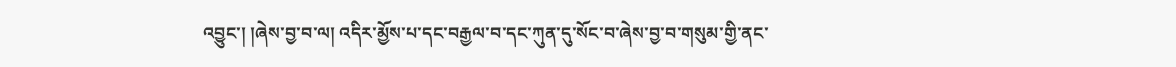འབྱུང་། །ཞེས་བྱ་བ་ལ། འདིར་མྱོས་པ་དང་བརྒྱལ་བ་དང་ཀུན་དུ་སོང་བ་ཞེས་བྱ་བ་གསུམ་གྱི་ནང་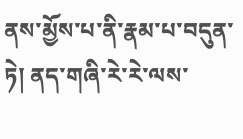ནས་མྱོས་པ་ནི་རྣམ་པ་བདུན་ཏེ། ནད་གཞི་རེ་རེ་ལས་